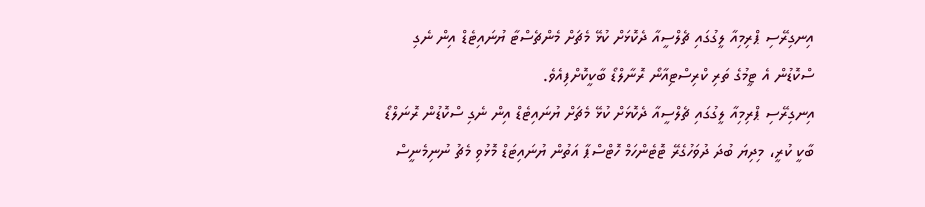އިނގިރޭސި ޕްރިމިއާ ލީގުގައި ޗެލްސީއާ ދެކޮޅަށް ކުޅޭ މެޗަށް މެންޗެސްޓާ ޔުނައިޓެޑް އިން ނެގި ސްކޮޑުން އެ ޓީމުގެ ތަރި ކްރިސްޓިއާނޯ ރޮނާލްޑޯ ބާކީކޮށްފިއެވެ.
އިނގިރޭސި ޕްރިމިއާ ލީގުގައި ޗެލްސީއާ ދެކޮޅަށް ކުޅޭ މެޗަށް ޔުނައިޓެޑް އިން ނެގި ސްކޮޑުން ރޮނަލްޑޯ ބާކީ ކުރީ، މިދިޔަ ބުދަ ދުވަހުގެރޭ ޓޮޓެންހަމް ހޮޓްސްޕާ އަތުން ޔުނައިޓަޑް މޮޅުވި މެޗު ނުނިމެނީސް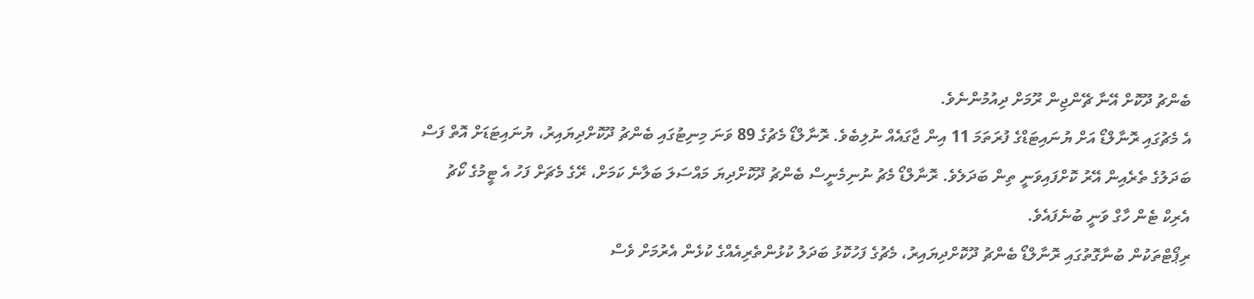ބެންޗު ދޫކޮށް އޭނާ ޗޭންޖިން ރޫމަށް ދިއުމުންނެވެ.
އެ މެޗުގައި ރޮނާލްޑޯ އަށް ޔުނައިޓަޑްގެ ފުރަތަމަ 11 އިން ޖާގައެއް ނުލިބެވެ. ރޮނާލްޑޯ މެޗުގެ 89 ވަނަ މިނިޓުގައި ބެންޗު ދޫކޮށްދިޔައިރު، ޔުނައިޓަޑަށް އޮތް ފަސް ބަދަލުގެ ތެރެއިން އޭރު ކޮށްފައިވަނީ ތިން ބަދަލެވެ. ރޮނާލްޑޯ މެޗު ނުނިމެނީސް ބެންޗު ދޫކޮށްދިޔަ މައްސަލަ ބަލާނެ ކަމަށް، ރޭގެ މެޗަށް ފަހު އެ ޓީމުގެ ކޯޗު އެރިކް ޓެން ހާގް ވަނީ ބުނެފައެވެ.
ރިޕޯޓްތަކުން ބުނާގޮތުގައި ރޮނާލްޑޯ ބެންޗު ދޫކޮށްދިޔައިރު، މެޗުގެ ފަހުކޮޅު ބަދަލު ކުޅުންތެރިއެއްގެ ކުޅެން އެރުމަށް ވެސް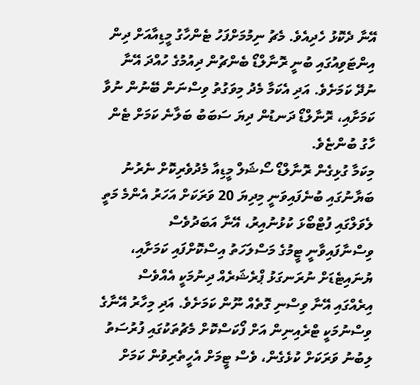އޭނާ ދެކޮޅު ހެދިއެވެ. މެޗު ނިމުމަށްފަހު ޓެންހާގު މީޑިއާއަށް ދިން އިންޓަވިއުގައި ބުނީ ރޮނާލްޑޯ ބެންޗުން ދިއުމުގެ ހުއްދަ އޭނާ ނުދޭ ކަމަށެވެ. އަދި އެކަމާ މެދު މިވަގުތު ވިސްނަން ބޭނުން ނުވާ ކަމަށާއި، ރޮނާލްޑޯ ދަނޑުން ދިޔަ ސަބަބު ބަލާނެ ކަމަށް ޓެން ހާގު ބުންޏެވެ.
މިކަމާ ގުޅިގެން ރޮނާލްޑޯ ސޯޝަލް މީޑިއާ މެދުވެރިކޮށް ނެރުނު ބަޔާނުގައި ބުނެފައިވަނީ މިދިޔަ 20 ވަރަކަށް އަހަރު އެންމެ މަތީ ލެވަލްގައި ފުޓްބޯޅަ ކުޅުނުއިރު، އޭނާ އަބަދުވެސް ވިސްނާފައިވާނީ ޓީމުގެ މަސްލަހަތު އިސްކޮށްފައި ކަމަށާއި، ޔުނައިޓެޑަށް ނުރަނގަޅު ޕްރެޝަރެއް ދިނުމަކީ އެއްވެސް އިރެއްގައި އޭނާ ވިސްނި ގޮތެއް ނޫން ކަމަށެވެ. އަދި މިހާރު އޭނާގެ ވިސްނުމަކީ ޓްރެއިނިން އަށް ފޯކަސްކޮށް މެޗުތަކުގައި ފުރުސަތު ލިބުނު ވަރަކަށް ކުޅެގެން، ވެސް ޓީމަށް އެހީތެރިވުން ކަމަށް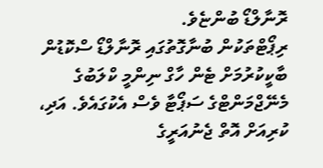ރޮނާލްޑޯ ބުންޏެވެ.
ރިޕޯޓްތަކުން ބުނާގޮތުގައި ރޮނާލްޑޯ ސްކޮޑުން ބާކީކުރުމަށް ޓެން ހާގް ނިންމީ ކްލަބުގެ މެނޭޖްމަންޓްގެ ސަޕޯޓާ ވެސް އެކުގައެވެ. އަދި، ކުރިއަށް އޮތް ޖެނުއަރީގެ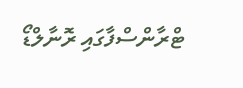ޓްރާންސްފާގައި ރޮނާލްޑޯ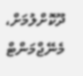ދޫކޮށްލުމަށް، މެނޭޖްމަންޓް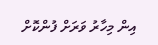އިން މިހާރު ވަރަށް ފުންކޮށް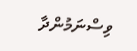ވިސްނަމުންދާ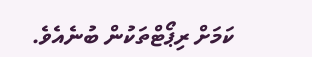ކަމަށް ރިޕޯޓްތަކުން ބުނެއެވެ.